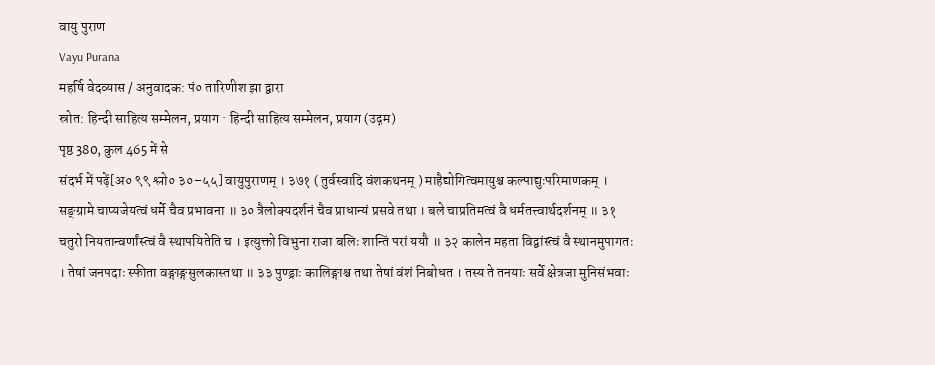वायु पुराण
Vayu Purana
महर्षि वेदव्यास / अनुवादक: पं० तारिणीश झा द्वारा
स्रोत: हिन्दी साहित्य सम्मेलन, प्रयाग · हिन्दी साहित्य सम्मेलन, प्रयाग (उद्गम)
पृष्ठ 380, कुल 465 में से
संदर्भ में पढ़ें[अ० ९९ श्लो० ३०–५५] वायुपुराणम् । ३७१ ( तुर्वस्वादि वंशकथनम् ) माहैद्योगित्वमायुश्च कल्पाद्युःपरिमाणकम् । सङ्ग्रामे चाप्यजेयत्वं धर्मे चैव प्रभावना ॥ ३० त्रैलोक्यदर्शनं चैव प्राधान्यं प्रसवे तथा । बले चाप्रतिमत्वं वै धर्मतत्त्वार्थदर्शनम् ॥ ३१ चतुरो नियतान्वर्णांस्त्वं वै स्थापयितेति च । इत्युक्तो विभुना राजा बलिः शान्तिं परां ययौ ॥ ३२ कालेन महता विद्वांस्त्वं वै स्थानमुपागतः । तेषां जनपदाः स्फीता वङ्गाङ्गसुलकास्तथा ॥ ३३ पुण्ड्राः कालिङ्गाश्च तथा तेषां वंशं निबोधत । तस्य ते तनयाः सर्वे क्षेत्रजा मुनिसंभवाः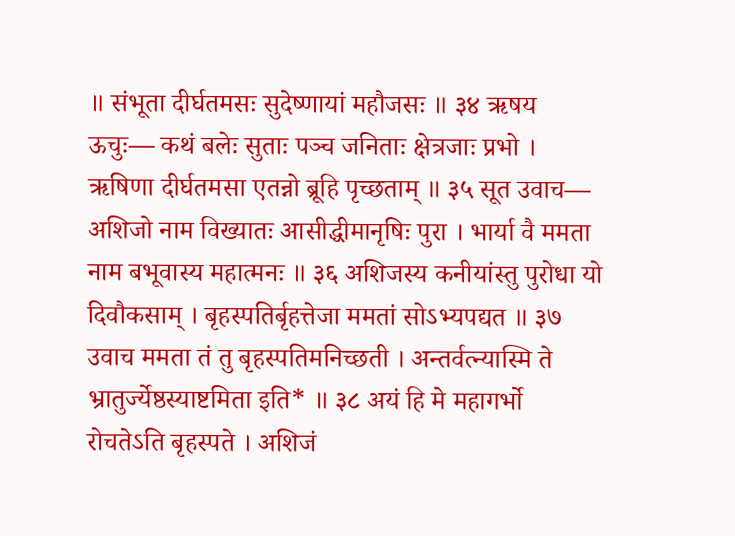॥ संभूता दीर्घतमसः सुदेष्णायां महौजसः ॥ ३४ ऋषय ऊचुः— कथं बलेः सुताः पञ्च जनिताः क्षेत्रजाः प्रभो । ऋषिणा दीर्घतमसा एतन्नो ब्रूहि पृच्छताम् ॥ ३५ सूत उवाच— अशिजो नाम विख्यातः आसीद्धीमानृषिः पुरा । भार्या वै ममता नाम बभूवास्य महात्मनः ॥ ३६ अशिजस्य कनीयांस्तु पुरोधा यो दिवौकसाम् । बृहस्पतिर्बृहत्तेजा ममतां सोऽभ्यपद्यत ॥ ३७ उवाच ममता तं तु बृहस्पतिमनिच्छती । अन्तर्वत्न्यास्मि ते भ्रातुर्ज्येष्ठस्याष्टमिता इति* ॥ ३८ अयं हि मे महागर्भो रोचतेऽति बृहस्पते । अशिजं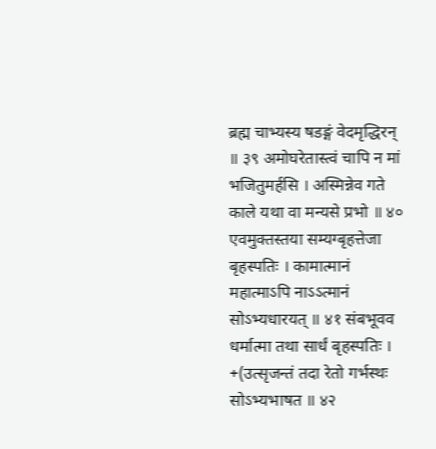ब्रह्म चाभ्यस्य षडङ्गं वेदमृद्धिरन् ॥ ३९ अमोघरेतास्त्वं चापि न मां भजितुमर्हसि । अस्मिन्नेव गते काले यथा वा मन्यसे प्रभो ॥ ४० एवमुक्तस्तया सम्यग्बृहत्तेजा बृहस्पतिः । कामात्मानं महात्माऽपि नाऽऽत्मानं सोऽभ्यधारयत् ॥ ४१ संबभूवव धर्मात्मा तथा सार्धं बृहस्पतिः । +(उत्सृजन्तं तदा रेतो गर्भस्थः सोऽभ्यभाषत ॥ ४२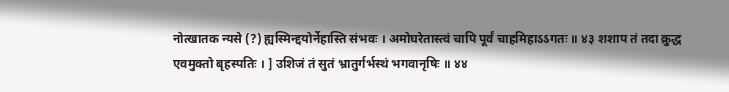नोत्खातक न्यसे (?) ह्यस्मिन्द्दयोर्नेहास्ति संभवः । अमोघरेतास्त्वं चापि पूर्वं चाहमिहाऽऽगतः ॥ ४३ शशाप तं तदा क्रुद्ध एवमुक्तो बृहस्पतिः । ] उशिजं तं सुतं भ्रातुर्गर्भस्थं भगवानृषिः ॥ ४४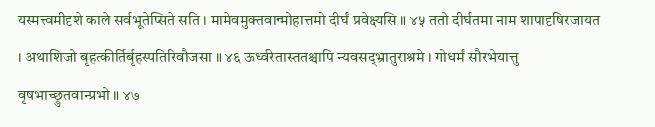यस्मत्त्वमीदृशे काले सर्वभूतेप्सिते सति । मामेवमुक्तवान्मोहात्तमो दीर्घं प्रवेक्ष्यसि ॥ ४५ ततो दीर्घतमा नाम शापादृषिरजायत । अथाशिजो बृहत्कीर्तिर्बृहस्पतिरिवौजसा ॥ ४६ ऊर्ध्वरेतास्ततश्चापि न्यवसद्भ्रातुराश्रमे । गोधर्मं सौरभेयात्तु वृषभाच्छ्रुतवान्प्रभो ॥ ४७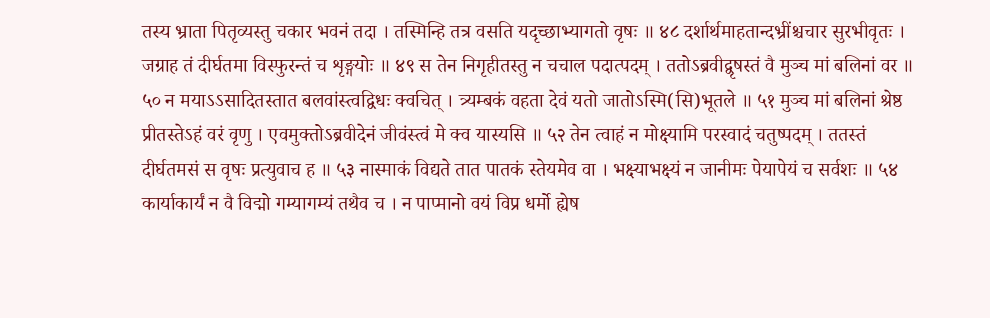तस्य भ्राता पितृव्यस्तु चकार भवनं तदा । तस्मिन्हि तत्र वसति यदृच्छाभ्यागतो वृषः ॥ ४८ दर्शार्थमाहतान्दभ्रींश्चचार सुरभीवृतः । जग्राह तं दीर्घतमा विस्फुरन्तं च शृङ्गयोः ॥ ४९ स तेन निगृहीतस्तु न चचाल पदात्पदम् । ततोऽब्रवीद्वृषस्तं वै मुञ्च मां बलिनां वर ॥ ५० न मयाऽऽसादितस्तात बलवांस्त्वद्विधः क्वचित् । त्र्यम्बकं वहता देवं यतो जातोऽस्मि(सि)भूतले ॥ ५१ मुञ्च मां बलिनां श्रेष्ठ प्रीतस्तेऽहं वरं वृणु । एवमुक्तोऽब्रवीदेनं जीवंस्त्वं मे क्व यास्यसि ॥ ५२ तेन त्वाहं न मोक्ष्यामि परस्वादं चतुष्पदम् । ततस्तं दीर्घतमसं स वृषः प्रत्युवाच ह ॥ ५३ नास्माकं विद्यते तात पातकं स्तेयमेव वा । भक्ष्याभक्ष्यं न जानीमः पेयापेयं च सर्वशः ॥ ५४ कार्याकार्यं न वै विद्मो गम्यागम्यं तथैव च । न पाप्मानो वयं विप्र धर्मो ह्येष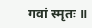गवां स्मृतः ॥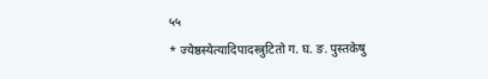५५
* ज्येष्ठस्येत्यादिपादस्त्रुटितो ग. घ. ङ. पुस्तकेषु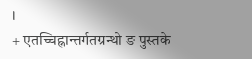।
+ एतच्चिह्नान्तर्गतग्रन्थो ङ पुस्तके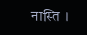नास्ति ।